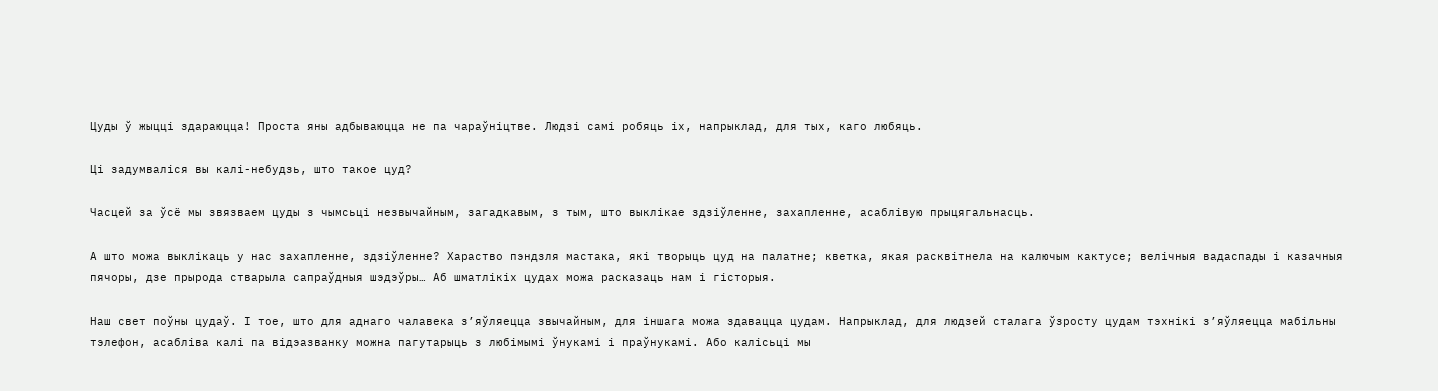Цуды ў жыцці здараюцца! Проста яны адбываюцца не па чараўніцтве. Людзі самі робяць іх, напрыклад, для тых, каго любяць.

Ці задумваліся вы калі-небудзь, што такое цуд?

Часцей за ўсё мы звязваем цуды з чымсьці незвычайным, загадкавым, з тым, што выклікае здзіўленне, захапленне, асаблівую прыцягальнасць.

А што можа выклікаць у нас захапленне, здзіўленне? Хараство пэндзля мастака, які творыць цуд на палатне; кветка, якая расквітнела на калючым кактусе; велічныя вадаспады і казачныя пячоры, дзе прырода стварыла сапраўдныя шэдэўры… Аб шматлікіх цудах можа расказаць нам і гісторыя.

Наш свет поўны цудаў. І тое, што для аднаго чалавека з’яўляецца звычайным, для іншага можа здавацца цудам. Напрыклад, для людзей сталага ўзросту цудам тэхнікі з’яўляецца мабільны тэлефон, асабліва калі па відэазванку можна пагутарыць з любімымі ўнукамі і праўнукамі. Або калісьці мы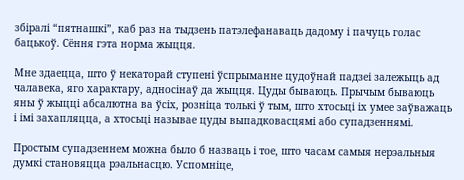збіралі “пятнашкі”, каб раз на тыдзень патэлефанаваць дадому і пачуць голас бацькоў. Сёння гэта норма жыцця.

Мне здаецца, што ў некаторай ступені ўспрыманне цудоўнай падзеі залежыць ад чалавека, яго характару, адносінаў да жыцця. Цуды бываюць. Прычым бываюць яны ў жыцці абсалютна ва ўсіх, розніца толькі ў тым, што хтосьці іх умее заўважаць і імі захапляцца, а хтосьці называе цуды выпадковасцямі або супадзеннямі.

Простым супадзеннем можна было б назваць і тое, што часам самыя нерэальныя думкі становяцца рэальнасцю. Успомніце,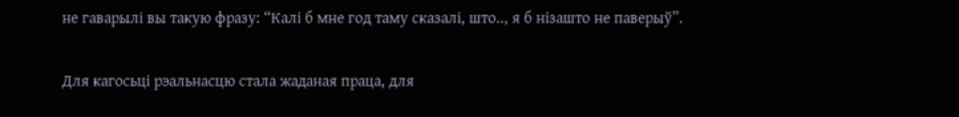не гаварылі вы такую фразу: “Калі б мне год таму сказалі, што.., я б нізашто не паверыў”.

Для кагосьці рэальнасцю стала жаданая праца, для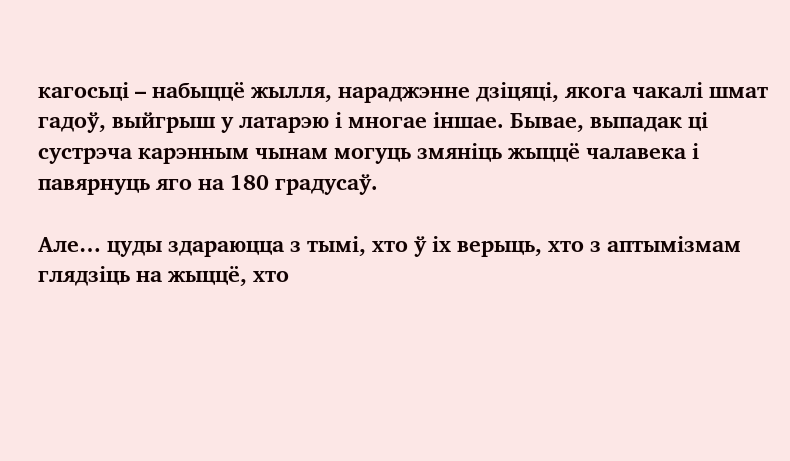кагосьці – набыццё жылля, нараджэнне дзіцяці, якога чакалі шмат гадоў, выйгрыш у латарэю і многае іншае. Бывае, выпадак ці сустрэча карэнным чынам могуць змяніць жыццё чалавека і павярнуць яго на 180 градусаў.

Але… цуды здараюцца з тымі, хто ў іх верыць, хто з аптымізмам глядзіць на жыццё, хто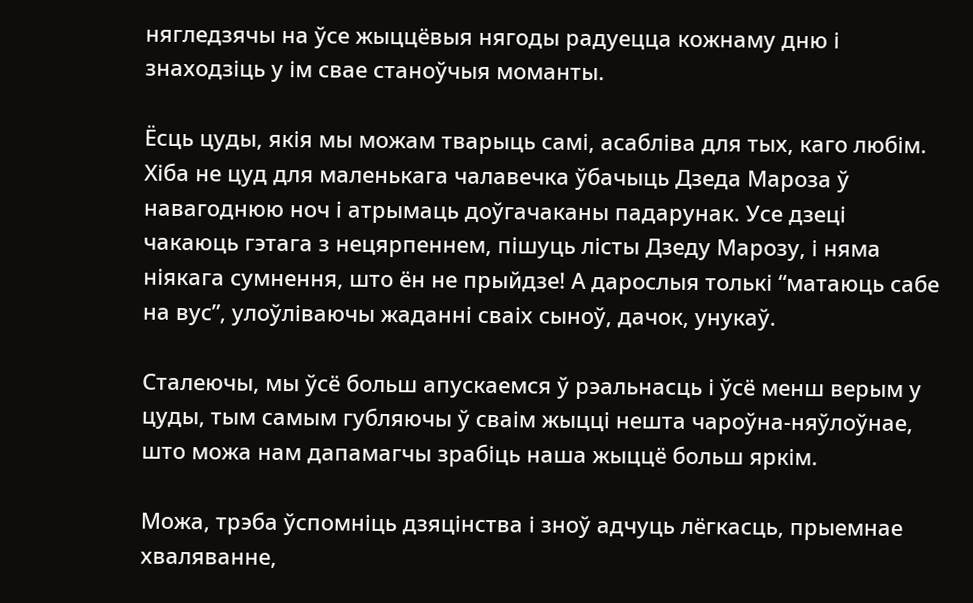нягледзячы на ўсе жыццёвыя нягоды радуецца кожнаму дню і знаходзіць у ім свае станоўчыя моманты.

Ёсць цуды, якія мы можам тварыць самі, асабліва для тых, каго любім. Хіба не цуд для маленькага чалавечка ўбачыць Дзеда Мароза ў навагоднюю ноч і атрымаць доўгачаканы падарунак. Усе дзеці чакаюць гэтага з нецярпеннем, пішуць лісты Дзеду Марозу, і няма ніякага сумнення, што ён не прыйдзе! А дарослыя толькі “матаюць сабе на вус”, улоўліваючы жаданні сваіх сыноў, дачок, унукаў.

Сталеючы, мы ўсё больш апускаемся ў рэальнасць і ўсё менш верым у цуды, тым самым губляючы ў сваім жыцці нешта чароўна-няўлоўнае, што можа нам дапамагчы зрабіць наша жыццё больш яркім.

Можа, трэба ўспомніць дзяцінства і зноў адчуць лёгкасць, прыемнае хваляванне,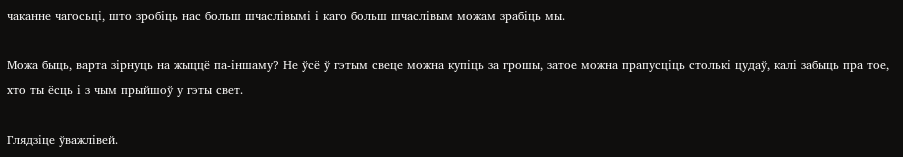чаканне чагосьці, што зробіць нас больш шчаслівымі і каго больш шчаслівым можам зрабіць мы.

Можа быць, варта зірнуць на жыццё па-іншаму? Не ўсё ў гэтым свеце можна купіць за грошы, затое можна прапусціць столькі цудаў, калі забыць пра тое, хто ты ёсць і з чым прыйшоў у гэты свет.

Глядзіце ўважлівей.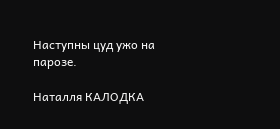Наступны цуд ужо на парозе.

Наталля КАЛОДКА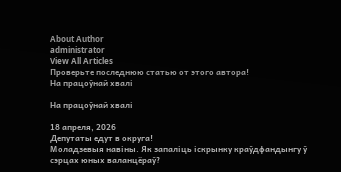About Author
administrator
View All Articles
Проверьте последнюю статью от этого автора!
На працоўнай хвалі

На працоўнай хвалі

18 апреля, 2026
Депутаты едут в округа!
Моладзевыя навіны. Як запаліць іскрынку краўдфандынгу ў сэрцах юных валанцёраў?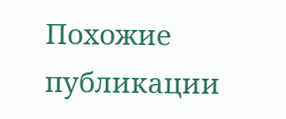Похожие публикации